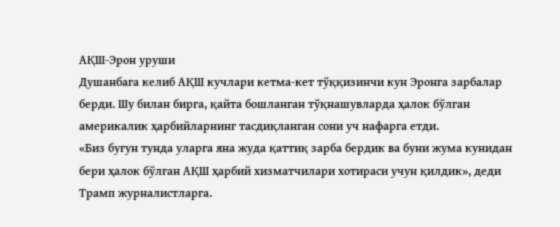АҚШ-Эрон уруши
Душанбага келиб АҚШ кучлари кетма-кет тўққизинчи кун Эронга зарбалар берди. Шу билан бирга, қайта бошланган тўқнашувларда ҳалок бўлган америкалик ҳарбийларнинг тасдиқланган сони уч нафарга етди.
«Биз бугун тунда уларга яна жуда қаттиқ зарба бердик ва буни жума кунидан бери ҳалок бўлган АҚШ ҳарбий хизматчилари хотираси учун қилдик», деди Трамп журналистларга.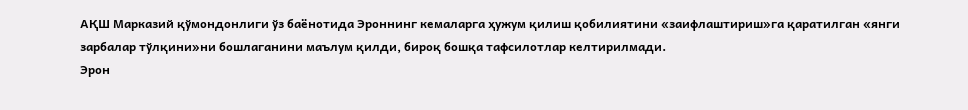АҚШ Марказий қўмондонлиги ўз баёнотида Эроннинг кемаларга ҳужум қилиш қобилиятини «заифлаштириш»га қаратилган «янги зарбалар тўлқини»ни бошлаганини маълум қилди, бироқ бошқа тафсилотлар келтирилмади.
Эрон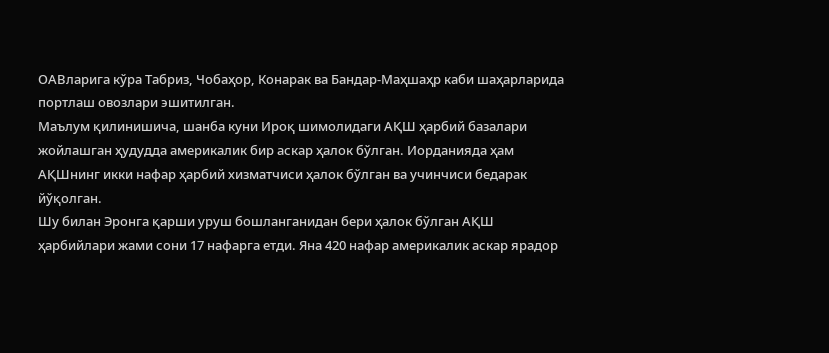ОАВларига кўра Табриз, Чобаҳор, Конарак ва Бандар-Маҳшаҳр каби шаҳарларида портлаш овозлари эшитилган.
Маълум қилинишича, шанба куни Ироқ шимолидаги АҚШ ҳарбий базалари жойлашган ҳудудда америкалик бир аскар ҳалок бўлган. Иорданияда ҳам АҚШнинг икки нафар ҳарбий хизматчиси ҳалок бўлган ва учинчиси бедарак йўқолган.
Шу билан Эронга қарши уруш бошланганидан бери ҳалок бўлган АҚШ ҳарбийлари жами сони 17 нафарга етди. Яна 420 нафар америкалик аскар ярадор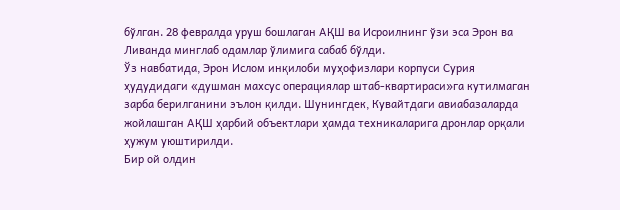бўлган. 28 февралда уруш бошлаган АҚШ ва Исроилнинг ўзи эса Эрон ва Ливанда минглаб одамлар ўлимига сабаб бўлди.
Ўз навбатида, Эрон Ислом инқилоби муҳофизлари корпуси Сурия ҳудудидаги «душман махсус операциялар штаб-квартираси»га кутилмаган зарба берилганини эълон қилди. Шунингдек, Кувайтдаги авиабазаларда жойлашган АҚШ ҳарбий объектлари ҳамда техникаларига дронлар орқали ҳужум уюштирилди.
Бир ой олдин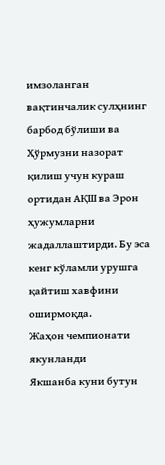имзоланган вақтинчалик сулҳнинг барбод бўлиши ва Ҳўрмузни назорат қилиш учун кураш ортидан АҚШ ва Эрон ҳужумларни жадаллаштирди. Бу эса кенг кўламли урушга қайтиш хавфини оширмоқда.
Жаҳон чемпионати якунланди
Якшанба куни бутун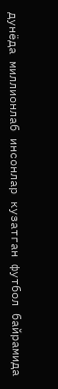дунёда миллионлаб инсонлар кузатган футбол байрамида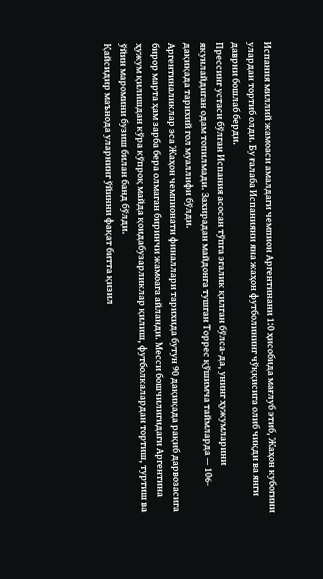Испания миллий жамоаси амалдаги чемпион Аргентинани 1:0 ҳисобида мағлуб этиб, Жаҳон кубогини улардан тортиб олди. Бу ғалаба Испанияни яна жаҳон футболининг чўққисига олиб чиқди ва янги даврни бошлаб берди.
Прессинг устаси бўлган Испания асосан тўпга эгалик қилган бўлса-да, унинг ҳужумларини якунлайдиган одам топилмади. Захирадан майдонга тушган Торрес қўшимча таймларда — 106-дақиқада тарихий гол муаллифи бўлди.
Аргентиналиклар эса Жаҳон чемпионати финаллари тарихида бутун 90 дақиқада рақиб дарвозасига бирор марта ҳам зарба бера олмаган биринчи жамоага айланди. Месси бошчилигидаги Аргентина ҳужум қилишдан кўра кўпроқ майда қоидабузарликлар қилиш, футболкалардан тортиш, туртиш ва ўйин маромини бузиш билан банд бўлди.
Қайсидир маънода уларнинг ўйинни фақат битта қизил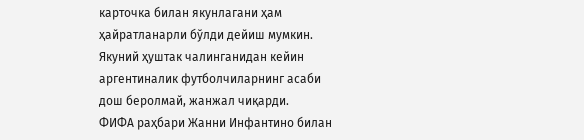карточка билан якунлагани ҳам ҳайратланарли бўлди дейиш мумкин. Якуний ҳуштак чалинганидан кейин аргентиналик футболчиларнинг асаби дош беролмай, жанжал чиқарди.
ФИФА раҳбари Жанни Инфантино билан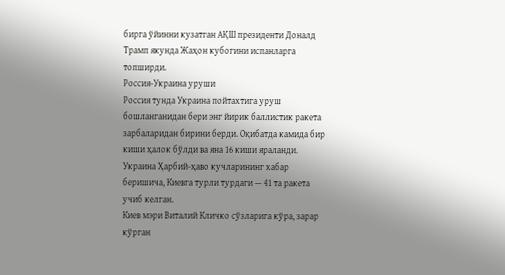бирга ўйинни кузатган АҚШ президенти Доналд Трамп якунда Жаҳон кубогини испанларга топширди.
Россия-Украина уруши
Россия тунда Украина пойтахтига уруш бошланганидан бери энг йирик баллистик ракета зарбаларидан бирини берди. Оқибатда камида бир киши ҳалок бўлди ва яна 16 киши яраланди.
Украина Ҳарбий-ҳаво кучларининг хабар беришича, Киевга турли турдаги — 41 та ракета учиб келган.
Киев мэри Виталий Кличко сўзларига кўра, зарар кўрган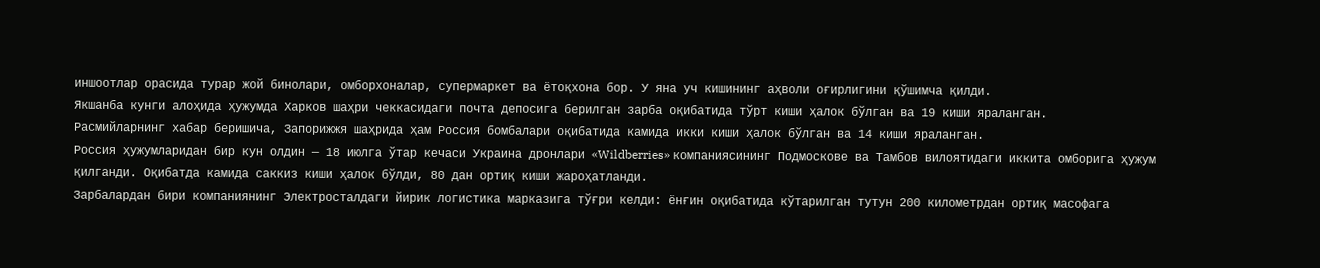иншоотлар орасида турар жой бинолари, омборхоналар, супермаркет ва ётоқхона бор. У яна уч кишининг аҳволи оғирлигини қўшимча қилди.
Якшанба кунги алоҳида ҳужумда Харков шаҳри чеккасидаги почта депосига берилган зарба оқибатида тўрт киши ҳалок бўлган ва 19 киши яраланган.
Расмийларнинг хабар беришича, Запорижжя шаҳрида ҳам Россия бомбалари оқибатида камида икки киши ҳалок бўлган ва 14 киши яраланган.
Россия ҳужумларидан бир кун олдин — 18 июлга ўтар кечаси Украина дронлари «Wildberries» компаниясининг Подмоскове ва Тамбов вилоятидаги иккита омборига ҳужум қилганди. Оқибатда камида саккиз киши ҳалок бўлди, 80 дан ортиқ киши жароҳатланди.
Зарбалардан бири компаниянинг Электросталдаги йирик логистика марказига тўғри келди: ёнғин оқибатида кўтарилган тутун 200 километрдан ортиқ масофага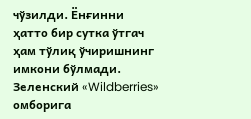чўзилди. Ёнғинни ҳатто бир сутка ўтгач ҳам тўлиқ ўчиришнинг имкони бўлмади.
Зеленский «Wildberries» омборига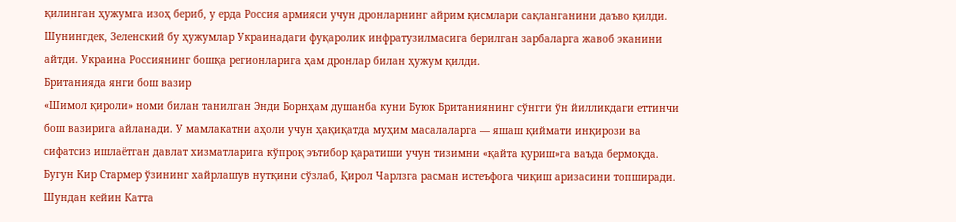қилинган ҳужумга изоҳ бериб, у ерда Россия армияси учун дронларнинг айрим қисмлари сақланганини даъво қилди. Шунингдек, Зеленский бу ҳужумлар Украинадаги фуқаролик инфратузилмасига берилган зарбаларга жавоб эканини айтди. Украина Россиянинг бошқа регионларига ҳам дронлар билан ҳужум қилди.
Британияда янги бош вазир
«Шимол қироли» номи билан танилган Энди Борнҳам душанба куни Буюк Британиянинг сўнгги ўн йилликдаги еттинчи бош вазирига айланади. У мамлакатни аҳоли учун ҳақиқатда муҳим масалаларга — яшаш қиймати инқирози ва сифатсиз ишлаётган давлат хизматларига кўпроқ эътибор қаратиши учун тизимни «қайта қуриш»га ваъда бермоқда.
Бугун Кир Стармер ўзининг хайрлашув нутқини сўзлаб, Қирол Чарлзга расман истеъфога чиқиш аризасини топширади. Шундан кейин Катта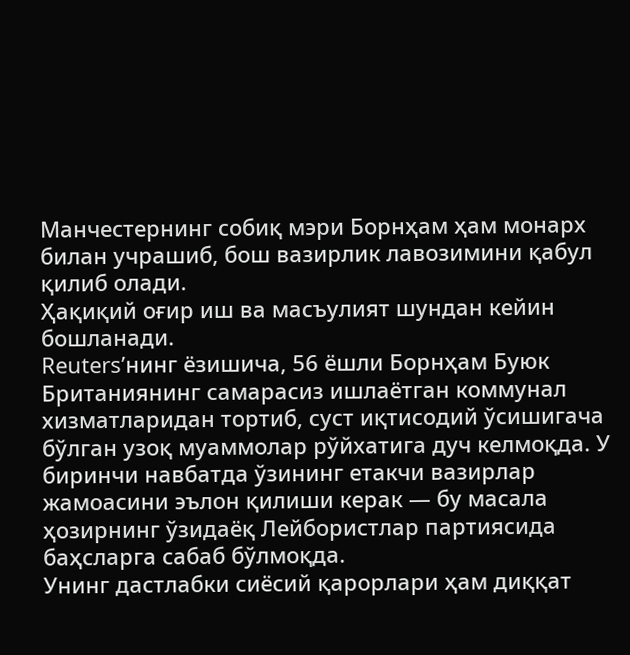Манчестернинг собиқ мэри Борнҳам ҳам монарх билан учрашиб, бош вазирлик лавозимини қабул қилиб олади.
Ҳақиқий оғир иш ва масъулият шундан кейин бошланади.
Reutersʼнинг ёзишича, 56 ёшли Борнҳам Буюк Британиянинг самарасиз ишлаётган коммунал хизматларидан тортиб, суст иқтисодий ўсишигача бўлган узоқ муаммолар рўйхатига дуч келмоқда. У биринчи навбатда ўзининг етакчи вазирлар жамоасини эълон қилиши керак — бу масала ҳозирнинг ўзидаёқ Лейбористлар партиясида баҳсларга сабаб бўлмоқда.
Унинг дастлабки сиёсий қарорлари ҳам диққат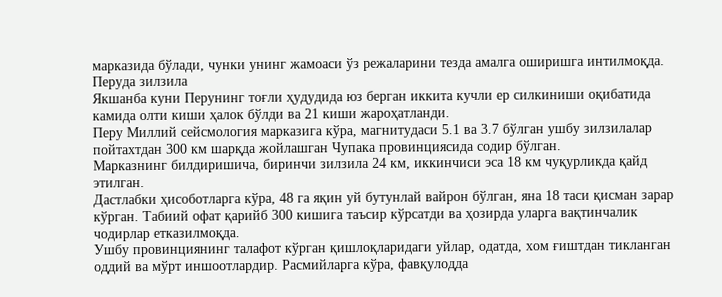марказида бўлади, чунки унинг жамоаси ўз режаларини тезда амалга оширишга интилмоқда.
Перуда зилзила
Якшанба куни Перунинг тоғли ҳудудида юз берган иккита кучли ер силкиниши оқибатида камида олти киши ҳалок бўлди ва 21 киши жароҳатланди.
Перу Миллий сейсмология марказига кўра, магнитудаси 5.1 ва 3.7 бўлган ушбу зилзилалар пойтахтдан 300 км шарқда жойлашган Чупака провинциясида содир бўлган.
Марказнинг билдиришича, биринчи зилзила 24 км, иккинчиси эса 18 км чуқурликда қайд этилган.
Дастлабки ҳисоботларга кўра, 48 га яқин уй бутунлай вайрон бўлган, яна 18 таси қисман зарар кўрган. Табиий офат қарийб 300 кишига таъсир кўрсатди ва ҳозирда уларга вақтинчалик чодирлар етказилмоқда.
Ушбу провинциянинг талафот кўрган қишлоқларидаги уйлар, одатда, хом ғиштдан тикланган оддий ва мўрт иншоотлардир. Расмийларга кўра, фавқулодда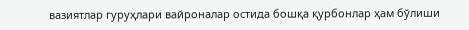вазиятлар гуруҳлари вайроналар остида бошқа қурбонлар ҳам бўлиши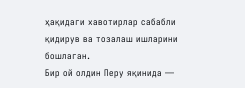ҳақидаги хавотирлар сабабли қидирув ва тозалаш ишларини бошлаган.
Бир ой олдин Перу яқинида —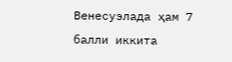Венесуэлада ҳам 7 балли иккита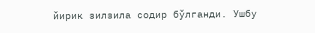йирик зилзила содир бўлганди. Ушбу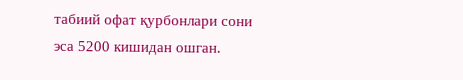табиий офат қурбонлари сони эса 5200 кишидан ошган.